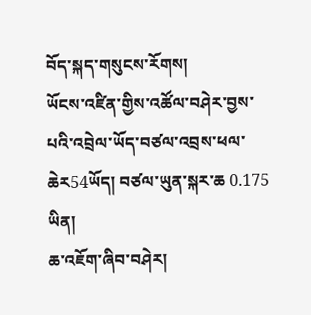བོད་སྐད་གསུངས་རོགས།
ཡོངས་འཛིན་གྱིས་འཚོལ་བཤེར་བྱས་པའི་འབྲེལ་ཡོད་བཙལ་འབྲས་ཕལ་ཆེར54ཡོད། བཙལ་ཡུན་སྐར་ཆ 0.175
ཡིན།
ཆ་འཇོག་ཞིབ་བཤེར།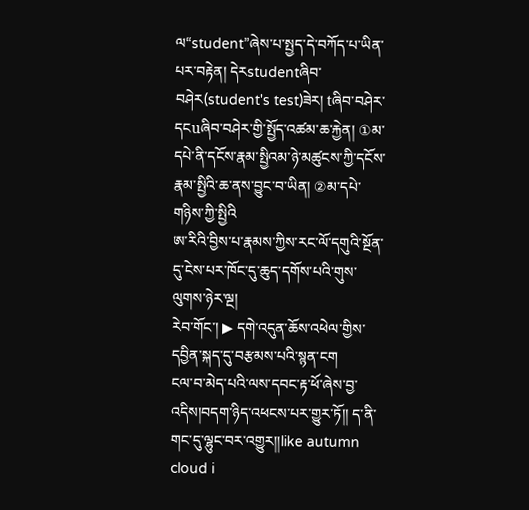ལ“student”ཞེས་པ་སྤྱད་དེ་བཀོད་པ་ཡིན་པར་བརྟེན། དེརstudentཞིབ་བཤེར(student's test)ཟེར། tཞིབ་བཤེར་དངuཞིབ་བཤེར་གྱི་སྤྱོད་འཚམ་ཆ་རྐྱེན། ①མ་དཔེ་ནི་དངོས་རྣམ་སྤྱིའམ་ཉེ་མཚུངས་ཀྱི་དངོས་རྣམ་སྤྱིའི་ཆ་ནས་བྱུང་བ་ཡིན། ②མ་དཔེ་གཉིས་ཀྱི་སྤྱིའི
ཨ་རིའི་བྱིས་པ་རྣམས་ཀྱིས་རང་ལོ་དགུའི་སྔོན་དུ་ངེས་པར་ཁོང་དུ་ཆུད་དགོས་པའི་གུས་ལུགས་ཉེར་ལྔ།
རེབ་གོང་། ▶ དགེ་འདུན་ཆོས་འཕེལ་གྱིས་དབྱིན་སྐད་དུ་བརྩམས་པའི་སྙན་ངག
ངལ་བ་མེད་པའི་ལས་དབང་རྟ་ཕོ་ཞེས་བྱ་འདིས།བདག་ཉིད་འཕངས་པར་གྱུར་ཏོ།། ད་ནི་གང་དུ་ལྷུང་བར་འགྱུར།།like autumn cloud i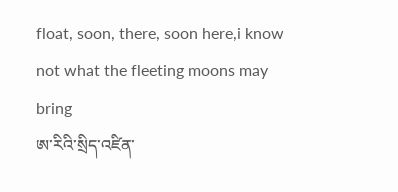float, soon, there, soon here,i know not what the fleeting moons may bring
ཨ་རིའི་སྲིད་འཛིན་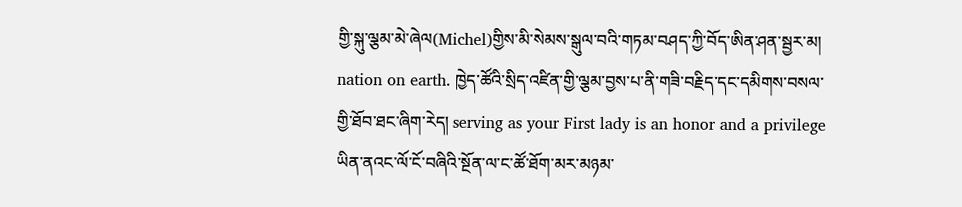གྱི་སྐུ་ལྕམ་མེ་ཞེལ(Michel)གྱིས་མི་སེམས་སྒུལ་བའི་གཏམ་བཤད་ཀྱི་བོད་ཨིན་ཤན་སྦྱར་མ།
nation on earth. ཁྱེད་ཚོའི་སྲིད་འཛིན་གྱི་ལྕམ་བྱས་པ་ནི་གཟི་བརྗིད་དང་དམིགས་བསལ་གྱི་ཐོབ་ཐང་ཞིག་རེད། serving as your First lady is an honor and a privilege ཡིན་ནའང་ལོ་ངོ་བཞིའི་སྔོན་ལ་ང་ཚོ་ཐོག་མར་མཉམ་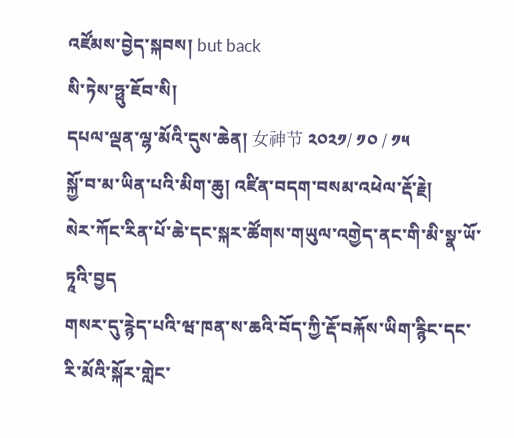འཛོམས་བྱེད་སྐབས། but back
སི་ཏེས་ཧྥུ་ཇོབ་སི།
དཔལ་ལྡན་ལྷ་མོའི་དུས་ཆེན། 女神节 ༢༠༢༡/ ༡༠ / ༡༥
སྐྱོ་བ་མ་ཡིན་པའི་མིག་ཆུ། འཛིན་བདག་བསམ་འཕེལ་རྡོ་རྗེ།
སེར་ཀོང་རིན་པོ་ཆེ་དང་སྐར་ཚོགས་གཡུལ་འགྱེད་ནང་གི་མི་སྣ་ཡོ་ཏཱའི་བྱད
གསར་དུ་རྙེད་པའི་ཝ་ཁན་ས་ཆའི་བོད་ཀྱི་རྡོ་བརྐོས་ཡིག་རྙིང་དང་རི་མོའི་སྐོར་གླེང་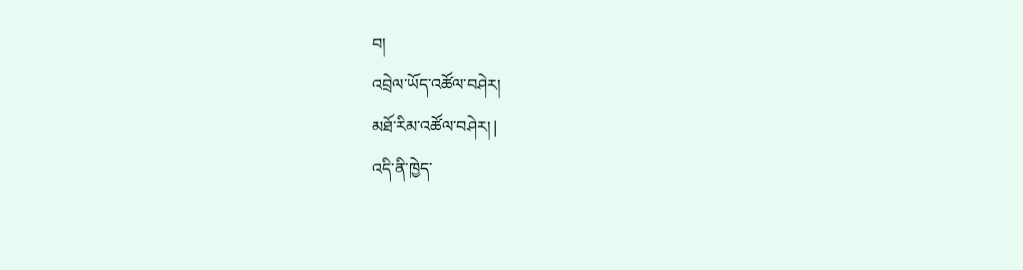བ།
འབྲེལ་ཡོད་འཚོལ་བཤེར།
མཐོ་རིམ་འཚོལ་བཤེར། |
འདི་ནི་ཁྱེད་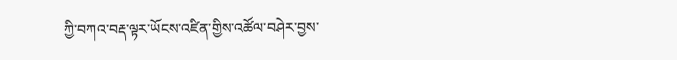ཀྱི་བཀའ་བརྡ་ལྟར་ཡོངས་འཛིན་གྱིས་འཚོལ་བཤེར་བྱས་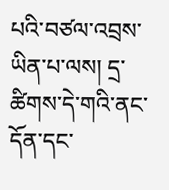པའི་བཙལ་འབྲས་ཡིན་པ་ལས། དྲ་ཚིགས་དེ་གའི་ནང་དོན་དང་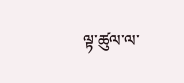ལྟ་ཚུལ་ལ་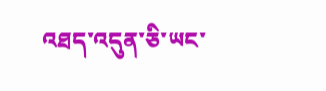འཐད་འདུན་ཅི་ཡང་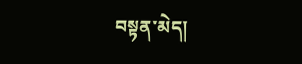བསྟན་མེད།